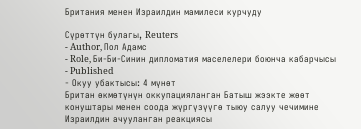Британия менен Израилдин мамилеси курчуду

Сүрөттүн булагы, Reuters
- Author, Пол Адамс
- Role, Би-Би-Синин дипломатия маселелери боюнча кабарчысы
- Published
- Окуу убактысы: 4 мүнөт
Британ өкмөтүнүн оккупацияланган Батыш жээкте жөөт конуштары менен соода жүргүзүүгө тыюу салуу чечимине Израилдин ачууланган реакциясы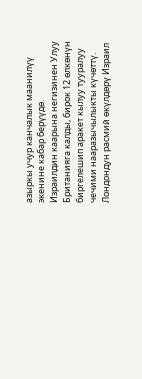азыркы учур канчалык маанилүү экенине кабар берүүдө.
Израилдин каарына негизинен Улуу Британияга калды, бирок 12 өлкөнүн биргелешип аракет кылуу тууралуу чечими нааразычылыкты күчөттү.
Лондондун расмий өкүлдөрү Израил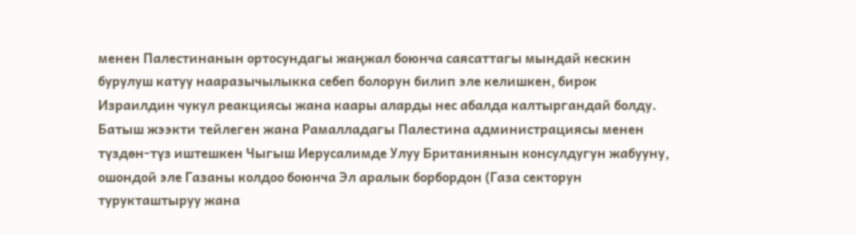менен Палестинанын ортосундагы жаңжал боюнча саясаттагы мындай кескин бурулуш катуу нааразычылыкка себеп болорун билип эле келишкен, бирок Израилдин чукул реакциясы жана каары аларды нес абалда калтыргандай болду.
Батыш жээкти тейлеген жана Рамалладагы Палестина администрациясы менен түздөн-түз иштешкен Чыгыш Иерусалимде Улуу Британиянын консулдугун жабууну, ошондой эле Газаны колдоо боюнча Эл аралык борбордон (Газа секторун турукташтыруу жана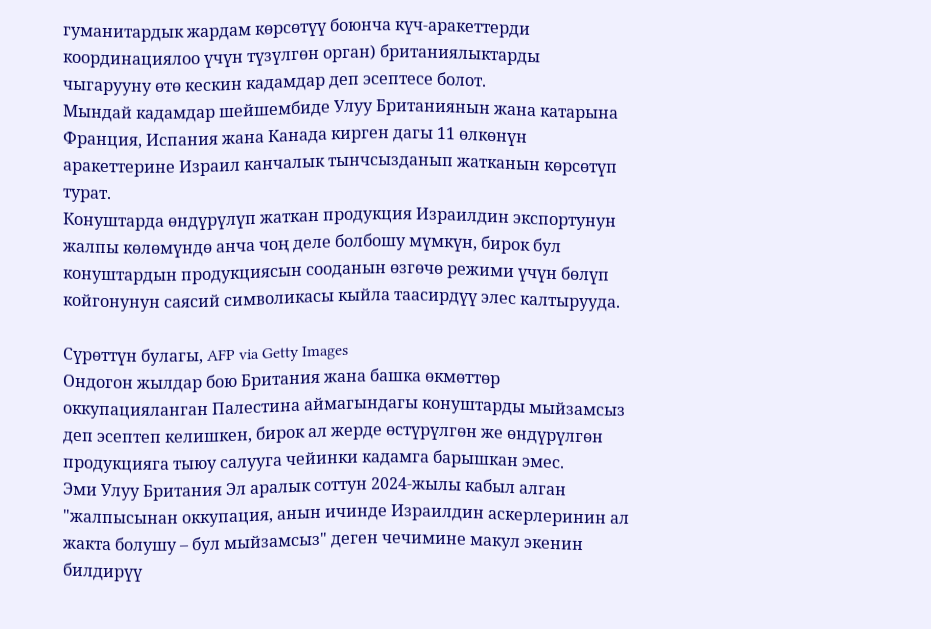гуманитардык жардам көрсөтүү боюнча күч-аракеттерди координациялоо үчүн түзүлгөн орган) британиялыктарды чыгарууну өтө кескин кадамдар деп эсептесе болот.
Мындай кадамдар шейшембиде Улуу Британиянын жана катарына Франция, Испания жана Канада кирген дагы 11 өлкөнүн аракеттерине Израил канчалык тынчсызданып жатканын көрсөтүп турат.
Конуштарда өндүрүлүп жаткан продукция Израилдин экспортунун жалпы көлөмүндө анча чоң деле болбошу мүмкүн, бирок бул конуштардын продукциясын сооданын өзгөчө режими үчүн бөлүп койгонунун саясий символикасы кыйла таасирдүү элес калтырууда.

Сүрөттүн булагы, AFP via Getty Images
Ондогон жылдар бою Британия жана башка өкмөттөр оккупацияланган Палестина аймагындагы конуштарды мыйзамсыз деп эсептеп келишкен, бирок ал жерде өстүрүлгөн же өндүрүлгөн продукцияга тыюу салууга чейинки кадамга барышкан эмес.
Эми Улуу Британия Эл аралык соттун 2024-жылы кабыл алган "жалпысынан оккупация, анын ичинде Израилдин аскерлеринин ал жакта болушу – бул мыйзамсыз" деген чечимине макул экенин билдирүү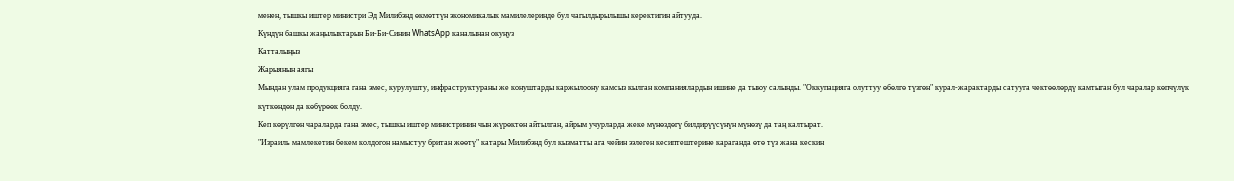менен, тышкы иштер министри Эд Милибэнд өкмөттүн экономикалык мамилелеринде бул чагылдырылышы керектигин айтууда.
Күндүн башкы жаңылыктарын Би-Би-Синин WhatsApp каналынан окуңуз
Катталыңыз
Жарыянын аягы
Мындан улам продукцияга гана эмес, курулушту, инфраструктураны же конуштарды каржылоону камсыз кылган компаниялардын ишине да тыюу салынды. "Оккупацияга олуттуу өбөлгө түзгөн" курал-жарактарды сатууга чектөөлөрдү камтыган бул чаралар көпчүлүк күткөндөн да көбүрөөк болду.
Кеп көрүлгөн чараларда гана эмес, тышкы иштер министринин чын жүрөктөн айтылган, айрым учурларда жеке мүнөздөгү билдирүүсүнүн мүнөзү да таң калтырат.
"Израиль мамлекетин бекем колдогон намыстуу британ жөөтү" катары Милибэнд бул кызматты ага чейин ээлеген кесиптештерине караганда өтө түз жана кескин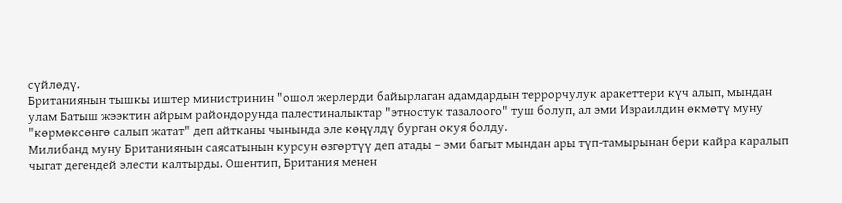сүйлөдү.
Британиянын тышкы иштер министринин "ошол жерлерди байырлаган адамдардын террорчулук аракеттери күч алып, мындан улам Батыш жээктин айрым райондорунда палестиналыктар "этностук тазалоого" туш болуп, ал эми Израилдин өкмөтү муну "көрмөксөнгө салып жатат" деп айтканы чынында эле көңүлдү бурган окуя болду.
Милибанд муну Британиянын саясатынын курсун өзгөртүү деп атады – эми багыт мындан ары түп-тамырынан бери кайра каралып чыгат дегендей элести калтырды. Ошентип, Британия менен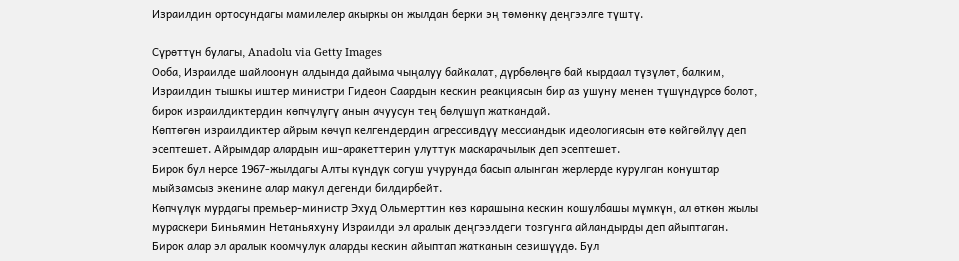Израилдин ортосундагы мамилелер акыркы он жылдан берки эң төмөнкү деңгээлге түштү.

Сүрөттүн булагы, Anadolu via Getty Images
Ооба, Израилде шайлоонун алдында дайыма чыңалуу байкалат, дүрбөлөңгө бай кырдаал түзүлөт, балким, Израилдин тышкы иштер министри Гидеон Саардын кескин реакциясын бир аз ушуну менен түшүндүрсө болот, бирок израилдиктердин көпчүлүгү анын ачуусун тең бөлүшүп жаткандай.
Көптөгөн израилдиктер айрым көчүп келгендердин агрессивдүү мессиандык идеологиясын өтө көйгөйлүү деп эсептешет. Айрымдар алардын иш-аракеттерин улуттук маскарачылык деп эсептешет.
Бирок бул нерсе 1967-жылдагы Алты күндүк согуш учурунда басып алынган жерлерде курулган конуштар мыйзамсыз экенине алар макул дегенди билдирбейт.
Көпчүлүк мурдагы премьер-министр Эхуд Ольмерттин көз карашына кескин кошулбашы мүмкүн, ал өткөн жылы мураскери Биньямин Нетаньяхуну Израилди эл аралык деңгээлдеги тозгунга айландырды деп айыптаган.
Бирок алар эл аралык коомчулук аларды кескин айыптап жатканын сезишүүдө. Бул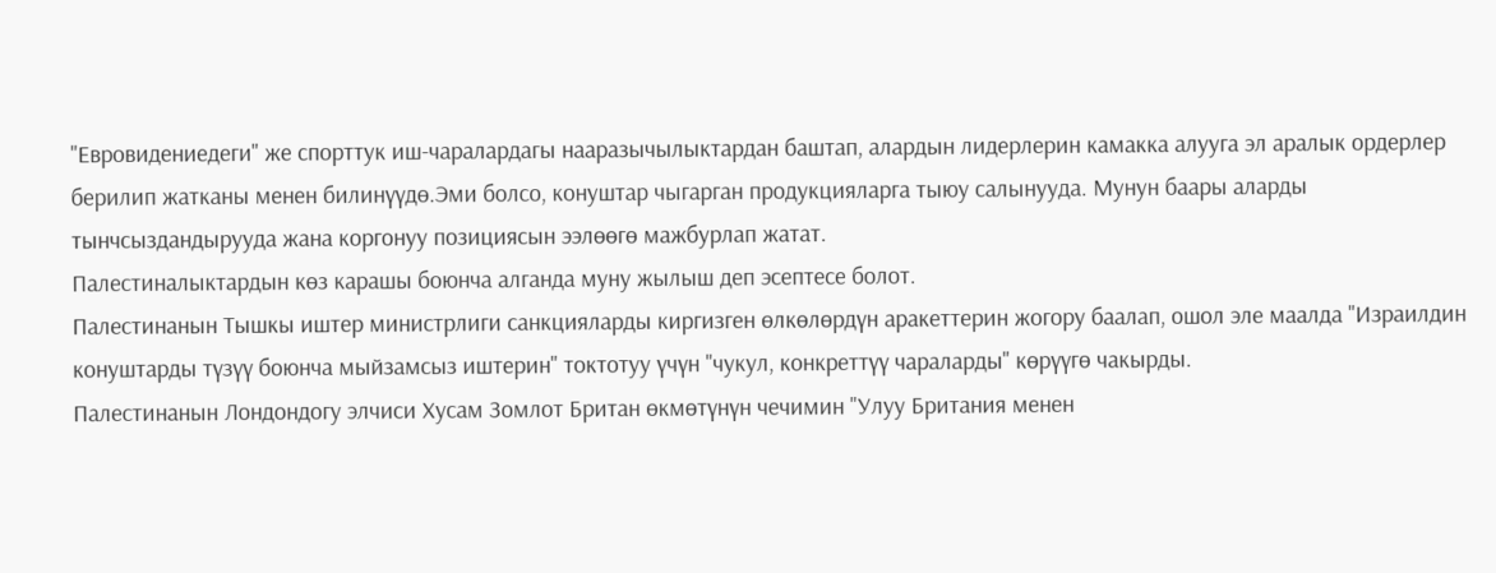"Евровидениедеги" же спорттук иш-чаралардагы нааразычылыктардан баштап, алардын лидерлерин камакка алууга эл аралык ордерлер берилип жатканы менен билинүүдө.Эми болсо, конуштар чыгарган продукцияларга тыюу салынууда. Мунун баары аларды тынчсыздандырууда жана коргонуу позициясын ээлөөгө мажбурлап жатат.
Палестиналыктардын көз карашы боюнча алганда муну жылыш деп эсептесе болот.
Палестинанын Тышкы иштер министрлиги санкцияларды киргизген өлкөлөрдүн аракеттерин жогору баалап, ошол эле маалда "Израилдин конуштарды түзүү боюнча мыйзамсыз иштерин" токтотуу үчүн "чукул, конкреттүү чараларды" көрүүгө чакырды.
Палестинанын Лондондогу элчиси Хусам Зомлот Британ өкмөтүнүн чечимин "Улуу Британия менен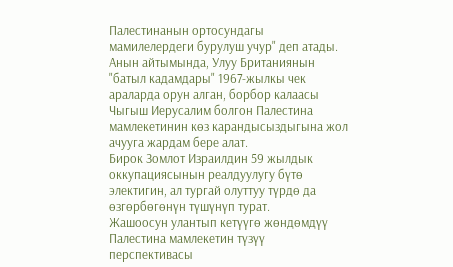Палестинанын ортосундагы мамилелердеги бурулуш учур" деп атады.
Анын айтымында, Улуу Британиянын "батыл кадамдары" 1967-жылкы чек араларда орун алган, борбор калаасы Чыгыш Иерусалим болгон Палестина мамлекетинин көз карандысыздыгына жол ачууга жардам бере алат.
Бирок Зомлот Израилдин 59 жылдык оккупациясынын реалдуулугу бүтө электигин, ал тургай олуттуу түрдө да өзгөрбөгөнүн түшүнүп турат.
Жашоосун улантып кетүүгө жөндөмдүү Палестина мамлекетин түзүү перспективасы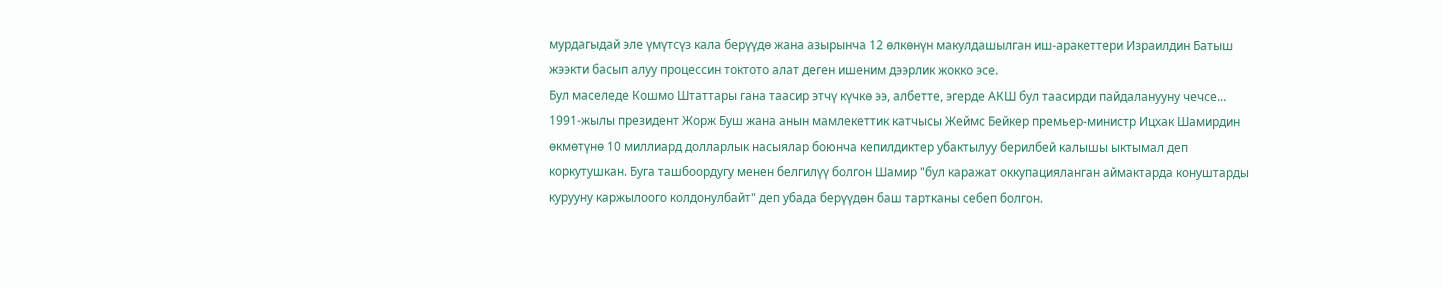мурдагыдай эле үмүтсүз кала берүүдө жана азырынча 12 өлкөнүн макулдашылган иш-аракеттери Израилдин Батыш жээкти басып алуу процессин токтото алат деген ишеним дээрлик жокко эсе.
Бул маселеде Кошмо Штаттары гана таасир этчү күчкө ээ, албетте, эгерде АКШ бул таасирди пайдаланууну чечсе...
1991-жылы президент Жорж Буш жана анын мамлекеттик катчысы Жеймс Бейкер премьер-министр Ицхак Шамирдин өкмөтүнө 10 миллиард долларлык насыялар боюнча кепилдиктер убактылуу берилбей калышы ыктымал деп коркутушкан. Буга ташбоордугу менен белгилүү болгон Шамир "бул каражат оккупацияланган аймактарда конуштарды курууну каржылоого колдонулбайт" деп убада берүүдөн баш тартканы себеп болгон.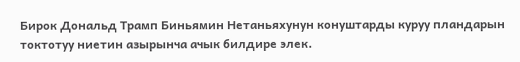Бирок Дональд Трамп Биньямин Нетаньяхунун конуштарды куруу пландарын токтотуу ниетин азырынча ачык билдире элек.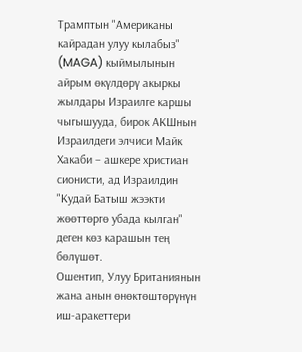Трамптын "Американы кайрадан улуу кылабыз" (MAGA) кыймылынын айрым өкүлдөрү акыркы жылдары Израилге каршы чыгышууда, бирок АКШнын Израилдеги элчиси Майк Хакаби – ашкере христиан сионисти, ад Израилдин "Кудай Батыш жээкти жөөттөргө убада кылган" деген көз карашын тең бөлүшөт.
Ошентип, Улуу Британиянын жана анын өнөктөштөрүнүн иш-аракеттери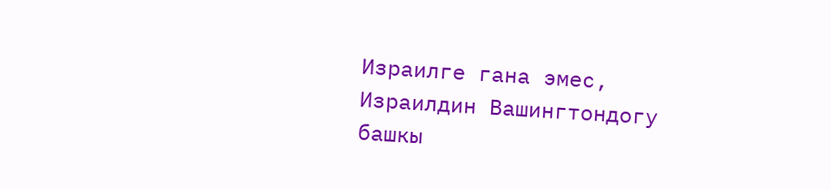Израилге гана эмес, Израилдин Вашингтондогу башкы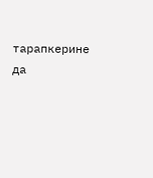тарапкерине да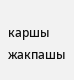каршы жакпашы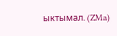ыктымал. (ZMa)